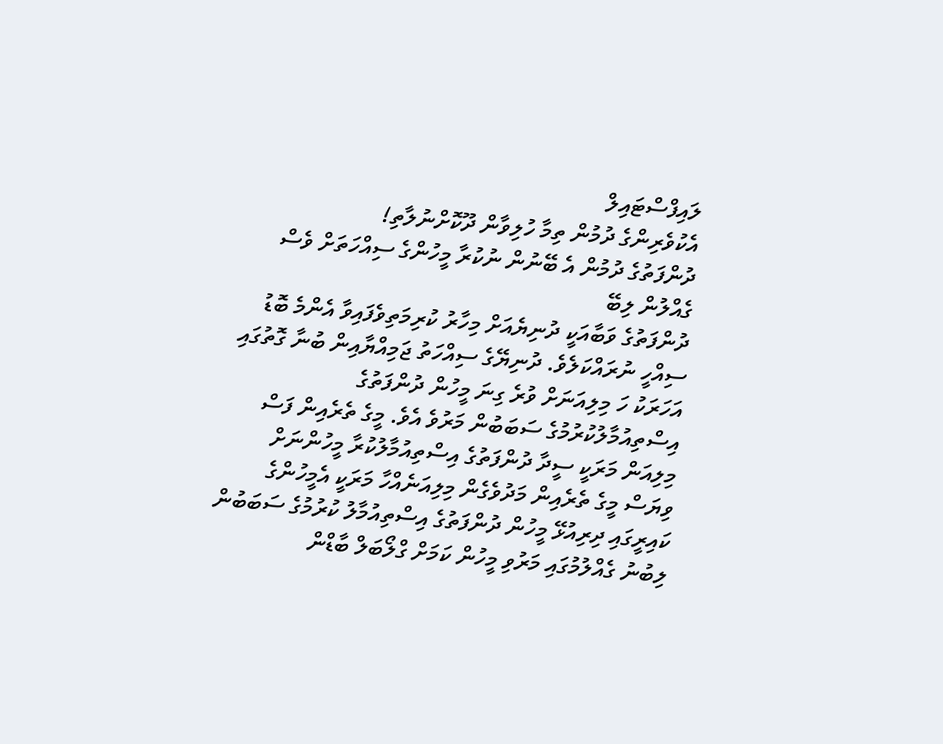ލައިފްސްޓައިލް
އެކުވެރިންގެ ދުމުން ތިމާ ހުލިވާން ދޫކޮށްނުލާތި!
ދުންފަތުގެ ދުމުން އެ ބޭނުން ނުކުރާ މީހުންގެ ސިއްހަތަށް ވެސް ގެއްލުން ލިބޭ
ދުންފަތުގެ ވަބާއަކީ ދުނިޔެއަށް މިހާރު ކުރިމަތިވެފައިވާ އެންމެ ބޮޑު ސިއްހީ ނުރައްކަލެވެ. ދުނިޔޭގެ ސިއްހަތު ޖަމިއްޔާއިން ބުނާ ގޮތުގައި އަހަރަކު ހަ މިލިއަނަށް ވުރެ ގިނަ މީހުން ދުންފަތުގެ އިސްތިއުމާލުކުރުމުގެ ސަބަބުން މަރުވެ އެވެ. މީގެ ތެރެއިން ފަސް މިލިއަން މަރަކީ ސީދާ ދުންފަތުގެ އިސްތިއުމާލުކުރާ މީހުންނަށް ވިޔަސް މީގެ ތެރެއިން މަދުވެގެން މިލިއަނެއްހާ މަރަކީ އެމީހުންގެ ކައިރީގައި ދިރިއުޅޭ މީހުން ދުންފަތުގެ އިސްތިއުމާލު ކުރުމުގެ ސަބަބުން ލިބުނު ގެއްލުމުގައި މަރުވި މީހުން ކަމަށް ގްލޯބަލް ބާޑްން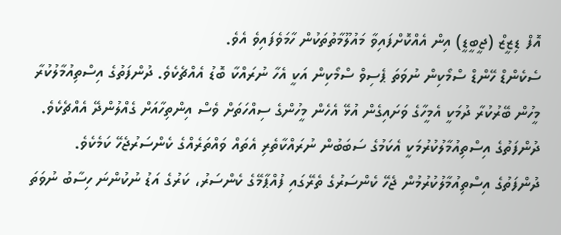އޮފް ޑިޒީޒް (ޖީބީޑީ) އިން އެއްކޮށްފައިވާ މައުލޫމާތުތަކުން ހާމަވެފައިވެ އެވެ.
ސެކެންޑް ހޭންޑް ސްމޯކިން ނުވަތަ ޕެސިވް ސްމޯކިން އަކީ އެހާ ނުރައްކާ ބޮޑު އެއްޗެކެވެ. ދުންފަތުގެ އިސްތިއުމާލުކުރާ މީހުން ބޭރުކުރާ ދުމަކީ އެމީހާގެ ވަށައިގެން އުޅޭ އެހެން މީހުންގެ ސިއްހަތަށް ވެސް އިންތިހާއަށް ގެއްލުންދޭ އެއްޗެކެވެ.
ދުންފަތުގެ އިސްތިއުމާލުކުރުމަކީ އެކަމުގެ ސަބަބުން ނުރައްކާތެރި އެތައް ވައްތަރެއްގެ ކެންސަރުޖެހޭ ކަމެކެވެ. ދުންފަތުގެ އިސްތިއުމާލުކުރުމުން ޖެހޭ ކެންސަރުގެ ތެރޭގައި ފުއްޕާމޭގެ ކެންސަރު، ކަރުގެ އަޑު ނުކުންނަ ހިސާބު ނުވަތަ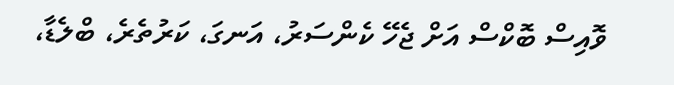ވޮއިސް ބޮކްސް އަށް ޖެހޭ ކެންސަރު، އަނގަ، ކަރުތެރެ، ބްލެޑާ،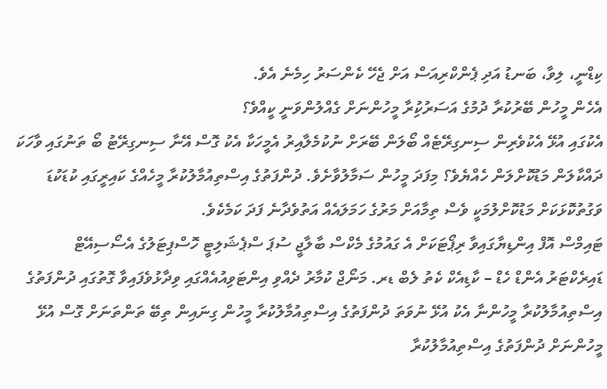ކިޑްނީ، ލިވާ، ބަނޑު އަދި ޕެންކްރިއަސް އަށް ޖެހޭ ކެންސަރު ހިމެނެ އެވެ.
އެހެން މީހުން ބޭރުކުރާ ދުމުގެ އަސަރުކިުރާ މީހުންނަށް ގެއްލުންވަނީ ކީއްވެ؟
އެކުގައި އުޅޭ އެކުވެރިން ސިނގިރޭޓެއް ބޯލަން ބޭރަށް ނުކުމެލާއިރު އެމީހަކާ އެކު ގޮސް އޭނާ ސިނގިރޭޓު ބޯ ތަނުގައި ވާހަކަ ދައްކާލަން މަޑުކޮށްލަން ހެއްޔެވެ؟ މިފަދަ މީހުން ސަމާލުވާށެވެ. ދުންފަތުގެ އިސްތިއުމާލުކުރާ މީހެއްގެ ކައިރީގައި ކުޑަކުޑަ ވަގުތުކޮޅަކަށް މަޑުކޮށްލުމަކީ ވެސް ތިމާއަށް މަރުގެ ހަމަލައެއް އަތުވެދާނެ ފަދަ ކަމެކެވެ.
ޓައިމްސް އޮފް އިންޑިޔާގައިވާ ރިޕޯޓަކަށް އެ ގައުމުގެ މެކްސް ބާލާޖީ ސުޕަ ސްޕެޝަލިޓީ ހޮސްޕިޓަލުގެ އެސޯސިއޭޓް ޑައިރެކްޓަރު އެންޑް ހެޑް – ކާޑިއެކް ކެތު ލެބް ޑރ. މަނޯޖް ކުމާރު ދެއްވި އިންޓަވިއުއެއްގައި ވިދާޅުވެފައިވާ ގޮތުގައި ދުންފަތުގެ އިސްތިއުމާލުކުރާ މީހުންނާ އެކު އުޅޭ ނުވަތަ ދުންފަތުގެ އިސްތިއުމާލުކުރާ މީހުން ގިނައިން ތިބޭ ތަންތަނަށް ގޮސް އުޅޭ މީހުންނަށް ދުންފަތުގެ އިސްތިއުމާލުކުރާ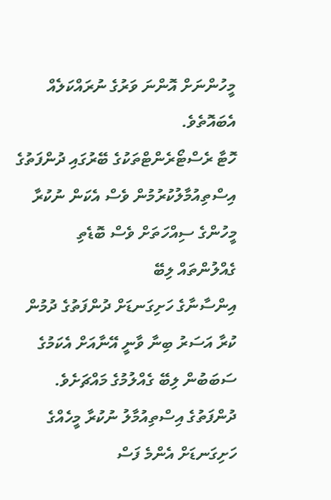މީހުންނަށް އޮންނަ ވަރުގެ ނުރައްކަލެއް އެބައޮތެވެ.
ހޮޓާ ރެސްޓޯރެންޓްތަކުގެ ބޭރުގައި ދުންފަތުގެ އިސްތިއުމާލުކުރުމުން ވެސް އެކަން ނުކުރާ މީހުންގެ ސިއްހަތަށް ވެސް ބޮޑެތި ގެއްލުންތައް ލިބޭ
އިންސާނާގެ ހަށިގަނޑަށް ދުންފަތުގެ ދުމުން ކުރާ އަސަރު ބިނާ ވާނީ އޭނާއަށް އެކަމުގެ ސަބަބުން ލިބޭ ގެއްލުމުގެ މައްޗަށެވެ. ދުންފަތުގެ އިސްތިއުމާލު ނުކުރާ މީހެއްގެ ހަށިގަނޑަށް އެންމެ ފަސް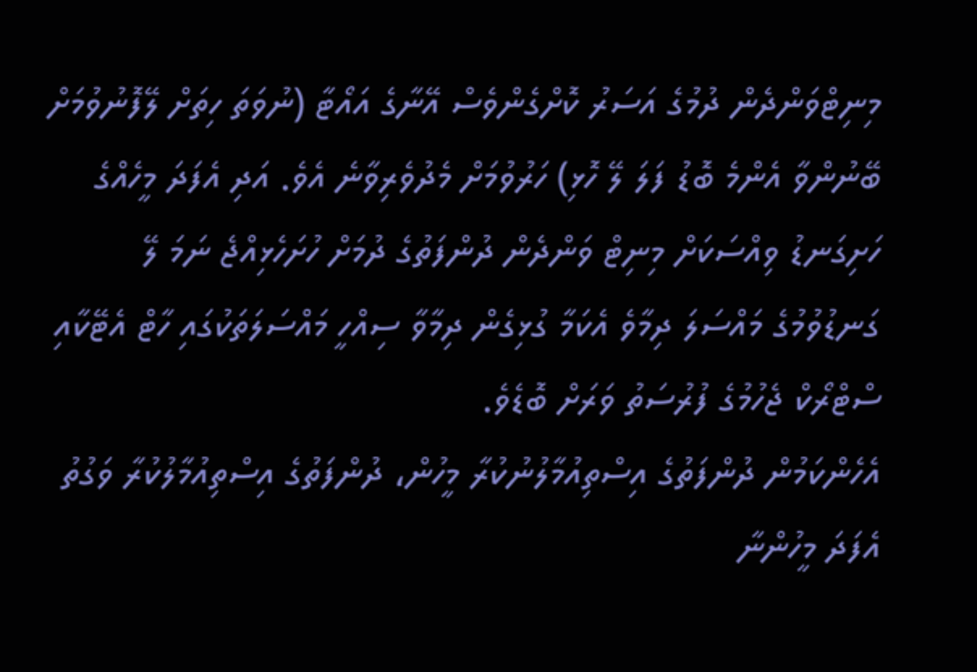މިނިޓްވަންދެން ދުމުގެ އަސަރު ކޮށްގެންވެސް އޭނާގެ އައޯޓާ (ނުވަތަ ހިތަށް ލޭފޮނުވުމަށް ބޭނުންވާ އެންމެ ބޮޑު ފަލަ ލޭ ހޮޅި) ހަރުވުމަށް މެދުވެރިވާނެ އެވެ. އަދި އެފަދަ މީހެއްގެ ހަށިގަނޑު ވިއްސަކަށް މިނިޓް ވަންދެން ދުންފަތުގެ ދުމަށް ހުށަހެޅިއްޖެ ނަމަ ލޭ ގަނޑުވުމުގެ މައްސަލަ ދިމާވެ އެކަމާ ގުޅިގެން ދިމާވާ ސިއްހީ މައްސަލަތަކުގައި ހާޓް އެޓޭކާއި ސްޓްރޯކް ޖެހުމުގެ ފުރުސަތު ވަރަށް ބޮޑެވެ.
އެހެންކަމުން ދުންފަތުގެ އިސްތިއުމާލުނުކުރާ މީހުން، ދުންފަތުގެ އިސްތިއުމާލުކުރާ ވަގުތު އެފަދަ މީހުންނާ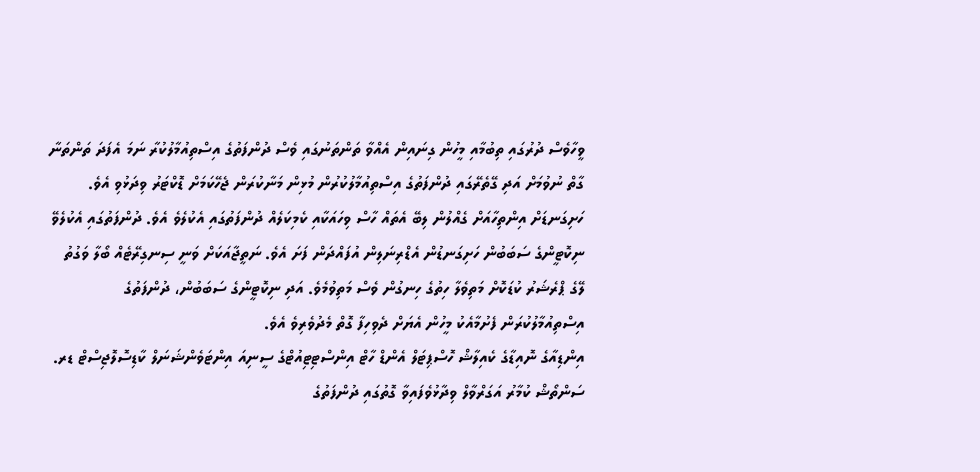ވީހާވެސް ދުރުގައި ތިބުމާއި މީހުން ގިނައިން އެއްވާ ތަންތަނުގައި ވެސް ދުންފަތުގެ އިސްތިއުމާލުކުރާ ނަމަ އެފަދަ ތަންތަނާ ގާތް ނުވުމަށް އަދި ގޭތެރޭގައި ދުންފަތުގެ އިސްތިއުމާލުކުރުން މުޅިން މަނާކުރަން ޖެހޭކަމަށް ޑޮކްޓަރު ވިދަޅުވި އެވެ.
ހަށިގަނޑަށް އިންތިހާއަށް ގެއްލުން ލިބޭ އެތައް ހާސް ވިހައަކާއި ކެމިކަލެއް ދުންފަތުގައި އެކުލެވެ އެވެ. ދުންފަތުގައި އެކުލެވޭ ނިކޮޓީންގެ ސަބަބުން ހަށިގަނޑުން އެޑްރިނަލިން އުފައްދަން ފަށަ އެވެ. ނަތީޖާއަކަށް ވަނީ ސިނގިރޭޓެއް ބޯލާ ވަގުތު ލޭގެ ޕްރެޝަރު ކުޑަކޮށް މަތިވެލާ ހިތުގެ ހިނގުން ވެސް މަތިވުމެވެ. އަދި ނިކޮޓީންގެ ސަބަބުން، ދުންފަތުގެ އިސްތިއުމާލުކުރަން ފެށުމާއެކު މީހުން އެޔަށް ދެވިހިފާ ގޮތް މެދުވެރިވެ އެވެ.
އިންޑިއާގެ ނޮއިޑާގެ ކެއިލާޝް ހޮސްޕިޓަލް އެންޑް ހާޓް އިންސްޓިޓިއުޓްގެ ސީނިއަ އިންޓަވެންޝަނަލް ކާޑިސޮލޮޖިސްޓް ޑރ. ސަންތޯޝް ކުމާރު އަގަރްވާލް ވިދާޅުވެފައިވާ ގޮތުގައި ދުންފަތުގެ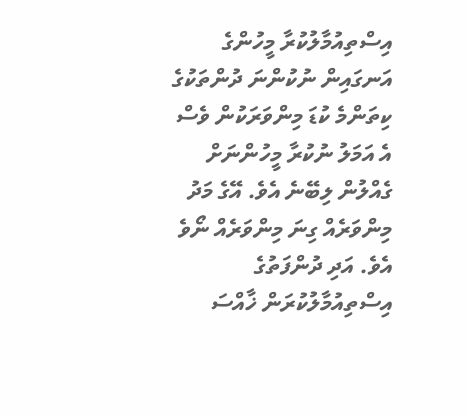އިސްތިއުމާލުކުރާ މީހުންގެ އަނގައިން ނުކުންނަ ދުންތަކުގެ ކިތަންމެ ކުޑަ މިންވަރަކުން ވެސް އެ އަމަލު ނުކުރާ މީހުންނަށް ގެއްލުން ލިބޭނެ އެވެ. އޭގެ މަދު މިންވަރެއް ގިނަ މިންވަރެއް ނޯވެ އެވެ. އަދި ދުންފަތުގެ އިސްތިއުމާލުކުރަން ޚާއްސަ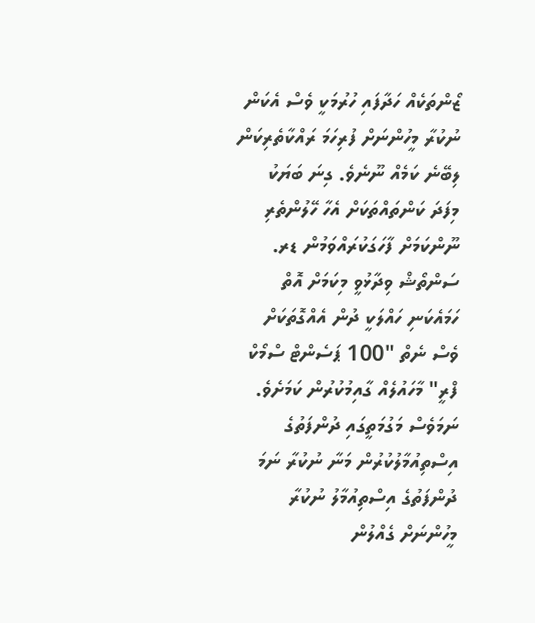ޒޯންތަކެއް ހަދާފައި ހުރުމަކީ ވެސް އެކަން ނުކުރާ މީހުންނަށް ފުރިހަމަ ރައްކާތެރިކަން ލިބޭނެ ކަމެއް ނޫނެވެ. ގިނަ ބަޔަކު މިފަދަ ކަންތައްތަކަށް އެހާ ހޭލުންތެރި ނޫންކަމަށް ފާހަގަކުރައްވަމުން ޑރ. ސަންތޯޝް ވިދާޅުވީ މިކަމަށް އޮތް ހަމައެކަނި ހައްލަކީ ދުން އެއްގޮތަކަށް ވެސް ނެތް "100 ޕަސެންޓް ސްމޯކް ފްރީ" މާހައުލެއް ގާއިމުކުރުން ކަމަށެވެ.
ނަމަވެސް މަގުމަތީގައި ދުންފަތުގެ އިސްތިއުމާލުކުރުން މަނާ ނުކުރާ ނަމަ ދުންފަތުގެ އިސްތިއުމާލު ނުކުރާ މީހުންނަށް ގެއްލުން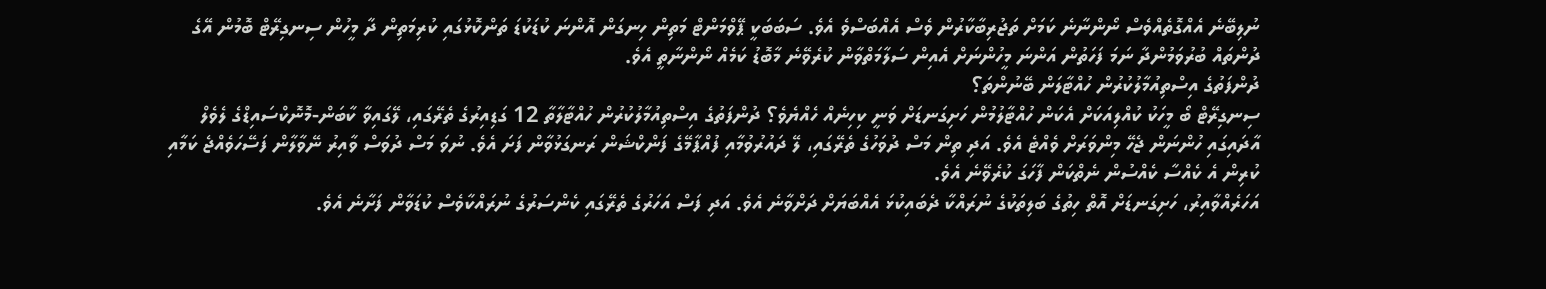ނުލިބޭނެ އެއްގޮތެއްވެސް ނޯންނާނެ ކަމަށް ތަޖުރިބާކާރުން ވެސް އެއްބަސްވެ އެވެ. ސަބަބަކީ ޕޭވްމަންޓް މަތިން ހިނގަން އޮންނަ ކުޑަކުޑަ ތަންކޮޅުގައި ކުރިމަތިން ދާ މީހުން ސިނގިރޭޓް ބޮމުން އޭގެ ދުންތައް ބުރުވަމުންދާ ނަމަ ފަހަތުން އަންނަ މީހުންނަށް އެއިން ސަލާމަތްވާން ކުރެވޭނެ މާބޮޑު ކަމެއް ނޯންނާތީ އެވެ.
ދުންފަތުގެ އިސްތިއުމާލުކުރުން ހުއްޓާލަން ބޭނުންތަ؟
ސިނގިރޭޓް ބޯ މީހަކު ކުއްލިއަކަށް އެކަން ހުއްޓާލުމުން ހަށިގަނޑަށް ވަނީ ކިހިނެއް ހެއްޔެވެ؟ ދުންފަތުގެ އިސްތިއުމާލުކުރުން ހުއްޓާލާތާ 12 ގަޑިއިރުގެ ތެރޭގައި، ލޭގައިވާ ކާބަން-މޮނޮކްސައިޑްގެ ލެވެލް އާދައިގައި ހުންނަން ޖެހޭ މިންވަރަށް ވެއްޓެ އެވެ. އަދި ތިން މަސް ދުވަހުގެ ތެރޭގައި، ލޭ ދައުރުވުމާއި ފުއްޕާމޭގެ ފަންކްޝަން ރަނގަޅުވާން ފަށަ އެވެ. ނުވަ މަސް ދުވަސް ވާއިރު ނޭވާލާން ފަސޭހަވެއްޖެ ކަމާއި ކުރިން އެ ކެއްސާ ކެއްސުން ނެތްކަން ފާހަގަ ކުރެވޭނެ އެވެ.
އަހަރެއްވާއިރު، ހަށިގަނޑަށް އޮތް ހިތުގެ ބަލިތަކުގެ ނުރައްކާ ދެބައިކުޅަ އެއްބަޔަށް ދަށްވާނެ އެވެ. އަދި ފަސް އަހަރުގެ ތެރޭގައި ކެންސަރުގެ ނުރައްކާވެސް ކުޑަވާން ފަށާނެ އެވެ.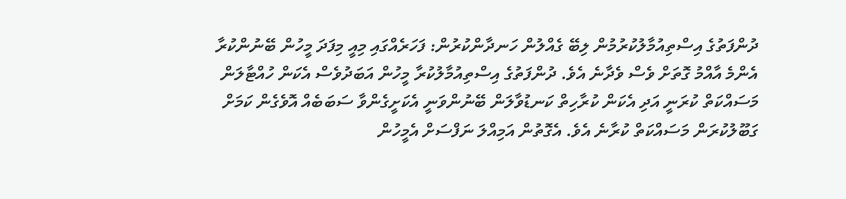ދުންފަތުގެ އިސްތިއުމާލުކުރުމުން ލިބޭ ގެއްލުން ހަނދާންކުރުން: ފަހަރެއްގައި މިއީ މިފަދަ މީހުން ބޭނުންކުރާ އެންމެ އާއްމު ގޮތަށް ވެސް ވެދާނެ އެވެ. ދުންފަތުގެ އިސްތިއުމާލުކުރާ މީހުން އަބަދުވެސް އެކަން ހުއްޓާލަން މަސައްކަތް ކުރަނީ އަދި އެކަން ކުރާހިތް ކަނޑުވާލަން ބޭނުންވަނީ އެކަށީގެންވާ ސަބަބެއް އޮވެގެން ކަމަށް ގަބޫލުކުރަން މަސައްކަތް ކުރާނެ އެވެ. އެގޮތުން އަމިއްލަ ނަފްސަށް އެމީހުން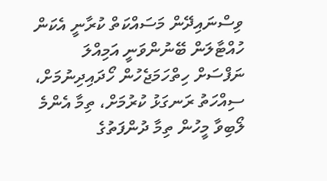ވިސްނައިދޭން މަސައްކަތް ކުރާނީ އެކަން ހުއްޓާލަން ބޭނުންވަނީ އަމިއްލަ ނަފްސަށް ހިތްހަމަޖެހުން ހޯދައިދިނުމަށް، ސިއްހަތު ރަނގަޅު ކުރުމަށް، ތިމާ އެންމެ ލޯބިވާ މީހުން ތިމާ ދުންފަތުގެ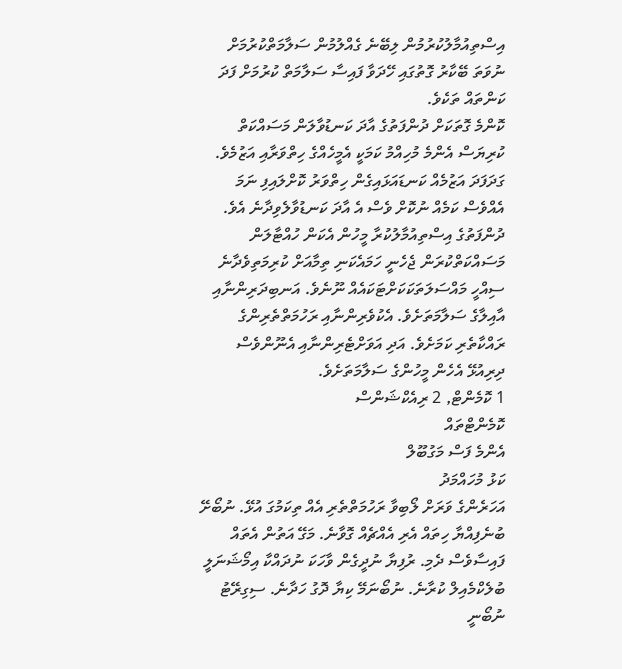އިސްތިއުމާލުކުރުމުން ލިބޭނެ ގެއްލުމުން ސަލާމަތްކުރުމަށް ނުވަތަ ބޭކާރު ގޮތުގައި ހޭދަވާ ފައިސާ ސަލާމަތް ކުރުމަށް ފަދަ ކަންތައް ތަކެވެ.
ކޮންމެ ގޮތަކަށް ދުންފަތުގެ އާދަ ކަނޑުވާލަން މަސައްކަތް ކުރިޔަސް އެންމެ މުހިއްމު ކަމަކީ އެމީހެއްގެ ހިތްވަރާއި އަޒުމެވެ. ގަދަފަދަ އަޒުމެއް ކަނޑައަޅައިގެން ހިތްވަރު ކޮށްލައިފި ނަމަ އެއްވެސް ކަމެއް ނުކޮށް ވެސް އެ އާދަ ކަނޑުވާލެވިދާނެ އެވެ.
ދުންފަތުގެ އިސްތިއުމާލުކުރާ މީހުން އެކަން ހުއްޓާލަން މަސައްކަތްކުރަން ޖެހެނީ ހަމައެކަނި ތިމާއަށް ކުރިމަތިވެދާނެ ސިއްހީ މައްސަލަތަކަކަށްޓަކައެއް ނޫނެވެ. އަނބިދަރިންނާއި އާއިލާގެ ސަލާމަތަށެވެ. އެކުވެރިންނާއި ރަހުމަތްތެރިންގެ ރައްކާތެރި ކަމަށެވެ. އަދި އަވަށްޓެރިންނާއި އެނޫންވެސް ދިރިއުޅޭ އެހެން މީހުންގެ ސަލާމަތަށެވެ.
1 ކޮމެންޓް, 2 ރިއެކްޝަންސް
ކޮމެންޓްތައް
އެންމެ ފަސް މަގުބޫލް
ކަޅު މުހައްމަދު
އަހަރެންގެ ވަރަށް ލޯބިވާ ރަހުމަތްތެރި އެއް ތިކަމުގަ އުޅޭ. ނުބޯށޭ ބުނެފިއްޔާ ހިތައް އެރި އެއްޗެއް ގޮވާނެ. މަގޭ އަތުން އެތައް ފައިސާވެސް ދެމި. ރުފިޔާ ނުދީގެން ވާހަކަ ނުދައްކާ އިމޯޝަނަލީ ބުލެކްމެއިލް ކުރާނެ. ނުބޯނަމޭ ކިޔާ ދޮގު ހަދާނެ. ސިގިރޭޓު ނުބޯނީ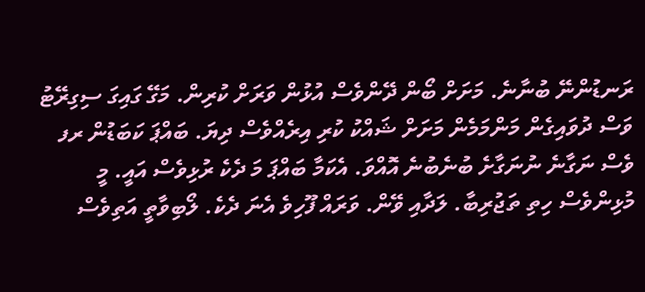ރަނޑުންނޭ ބުނާނެ. މަށަށް ބޯން ދޭންވެސް އުޅުން ވަރަށް ކުރިން. މަގޭ ގައިގަ ސިގިރޭޓު ވަސް ދުވައިގެން މަންމަމެން މަށަށް ޝައްކު ކުރި އިރެއްވެސް ދިޔަ. ބައްޕަ ކަބަޑުން ރފ ވެސް ނަގާނެ ނުނަގާށެ ބުނެބުނެ އޮއްވަ. އެކަމާ ބައްޕަ މަ ދެކެ ރުޅިވެސް އައީ. މީ މުޅިންވެސް ހިތި ތަޖުރިބާ. ލަދާއި ވޭން. ވަރައް ފޫހިވެ އެނަ ދެކެ. ލޯބިވާތީ އަތިވެސް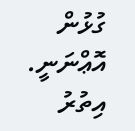ގުޅުން އޮޢްނަނީ.
އިތުރު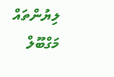ލިޔުންތައް
މަގްބޫލް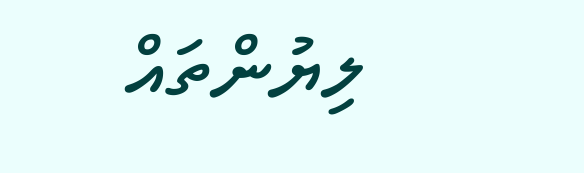ލިޔުންތައް